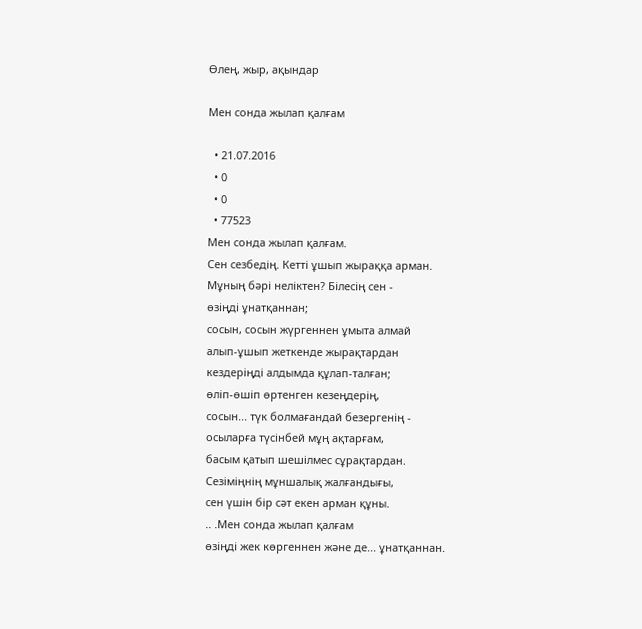Өлең, жыр, ақындар

Мен сонда жылап қалғам

  • 21.07.2016
  • 0
  • 0
  • 77523
Мен сонда жылап қалғам.
Сен сезбедің. Кетті ұшып жыраққа арман.
Мұның бәрі неліктен? Білесің сен -
өзіңді ұнатқаннан;
сосын, сосын жүргеннен ұмыта алмай
алып-ұшып жеткенде жырақтардан
кездеріңді алдымда құлап-талған;
өліп-өшіп өртенген кезеңдерің,
сосын... түк болмағандай безергенің -
осыларға түсінбей мұң ақтарғам,
басым қатып шешілмес сұрақтардан.
Сезіміңнің мұншалық жалғандығы,
сен үшін бір сәт екен арман құны.
.. .Мен сонда жылап қалғам
өзіңді жек көргеннен және де... ұнатқаннан.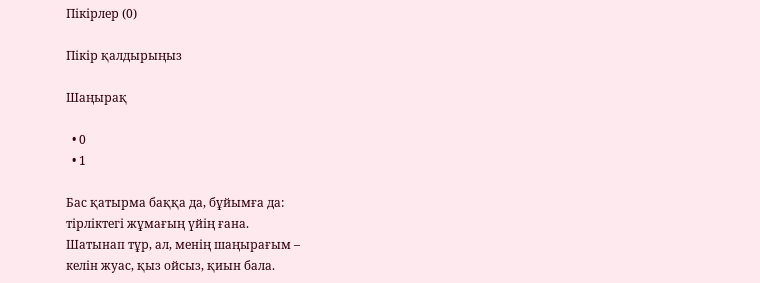Пікірлер (0)

Пікір қалдырыңыз

Шаңырақ

  • 0
  • 1

Бас қатырма баққа да, бұйымға да:
тірліктегі жұмағың үйің ғана.
Шатынап тұр, ал, менің шаңырағым –
келін жуас, қыз ойсыз, қиын бала.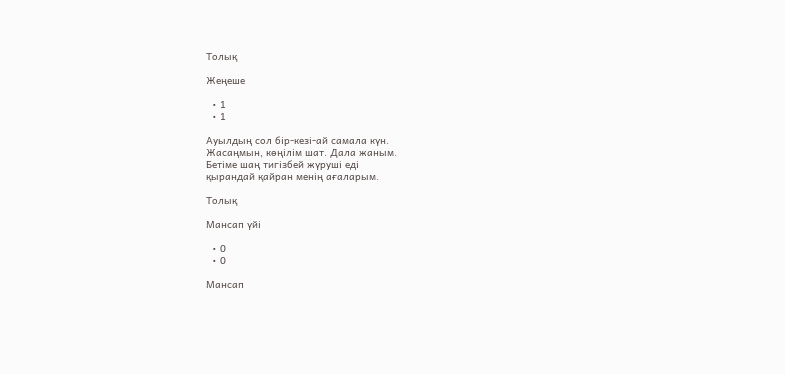Толық

Жеңеше

  • 1
  • 1

Ауылдың сол бір-кезі-ай самала күн.
Жасаңмын, көңілім шат. Дала жаным.
Бетіме шаң тигізбей жүруші еді
қырандай қайран менің ағаларым.

Толық

Мансап үйі

  • 0
  • 0

Мансап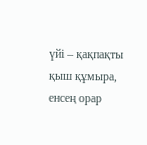үйі – қақпақты қыш құмыра,
енсең орар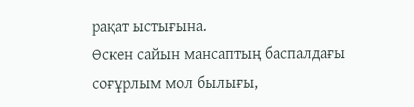рақат ыстығына.
Өскен сайын мансаптың баспалдағы
соғұрлым мол былығы,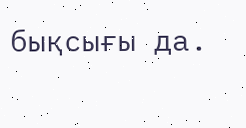бықсығы да.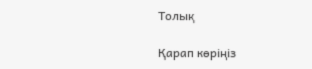Толық

Қарап көріңіз